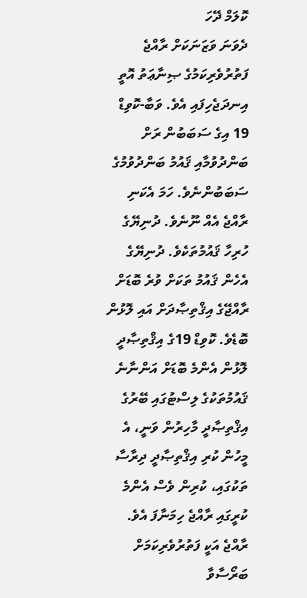ކޮލަމް ދޭހަ
ދެވަނަ ވަޒަނަކަށް ރާއްޖެ
ފަތުރުވެރިކަމުގެ ޞިނާޢަތު އޮތީ އިނދަޖެހިފައި އެވެ. ވަބާ-ކޮވިޑް 19 އިގެ ސަބަބުން ރަށް ބަންދުވުމާއި ޤައުމު ބަންދުވުމުގެ ސަބަބުންނެވެ. ހަމަ އެކަނި ރާއްޖެ އެއް ނޫނެވެ. ދުނިޔޭގެ ހުރިހާ ޤައުމުތަކެވެ. ދުނިޔޭގެ އެހެން ޤައުމު ތަކަށް ވުރެ ބޮޑަށް ރާއްޖޭގެ އިޤްތިޞާދަށް އައި ލޮޅުން ބޮޑެވެ. ކޮވިޑް 19ގެ އިޤްތިޞާދީ ލޮޅުން އެންމެ ބޮޑަށް އަންނާނެ ޤައުމުތަކުގެ ލިސްޓުގައި ބޭރުގެ އިޤްތިޞާދީ މާހިރުން ވަނީ، އެ މީހުން ކުރި އިޤްތިޞާދީ ދިރާސާ ތަކުގައި، ކުރިން ވެސް އެންމެ ކުރީގައި ރާއްޖެ ހިމަނާފަ އެވެ. ރާއްޖެ އަކީ ފަތުރުވެރިކަމަށް ބަރޯސާވާ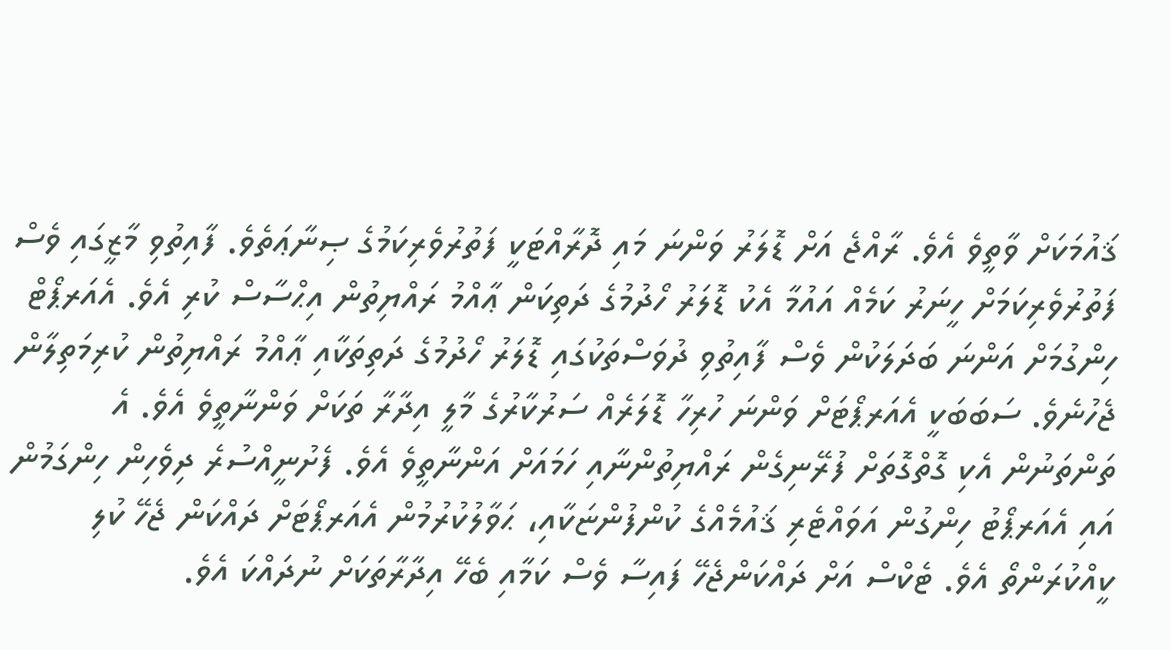ޤައުމަކަށް ވާތީވެ އެވެ. ރާއްޖެ އަށް ޑޮލަރު ވަންނަ މައި ދޮރާއްޓަކީ ފަތުރުވެރިކަމުގެ ޞިނާޢަތެވެ. ފާއިތުވި މާޒީގައި ވެސް ފަތުރުވެރިކަމަށް ހީނަރު ކަމެއް އައުމާ އެކު ޑޮލަރު ހޯދުމުގެ ދަތިކަން ޢާއްމު ރައްޔިތުން އިޙްސާސް ކުރި އެވެ. އެއަރޕޯޓް ހިންގުމަށް އަންނަ ބަދަލަކުން ވެސް ފާއިތުވި ދުވަސްތަކުގައި ޑޮލަރު ހޯދުމުގެ ދަތިތަކާއި ޢާއްމު ރައްޔިތުން ކުރިމަތިލާން ޖެހުނެވެ. ސަބަބަކީ އެއަރޕޯޓަށް ވަންނަ ހުރިހާ ޑޮލަރެއް ސަރުކާރުގެ މާލީ އިދާރާ ތަކަށް ވަންނާތީވެ އެވެ. އެ ތަންތަނުން އެކި ގޮތްގޮތަށް ފުރޭނިގެން ރައްޔިތުންނާއި ހަމައަށް އަންނާތީވެ އެވެ. ފެށުނީއްސުރެ ދިވެހިން ހިންގަމުން އައި އެއަރޕޯޓު ހިންގުން އަވައްޓެރި ޤައުމެއްގެ ކުންފުންޏަކާއި، ޙަވާލުކުރުމުން އެއަރޕޯޓަށް ދައްކަން ޖެހޭ ކުލި ކީއްކުރަންތޯ އެވެ. ޓެކްސް އަށް ދައްކަންޖެހޭ ފައިސާ ވެސް ކަމާއި ބެހޭ އިދާރާތަކަށް ނުދައްކަ އެވެ.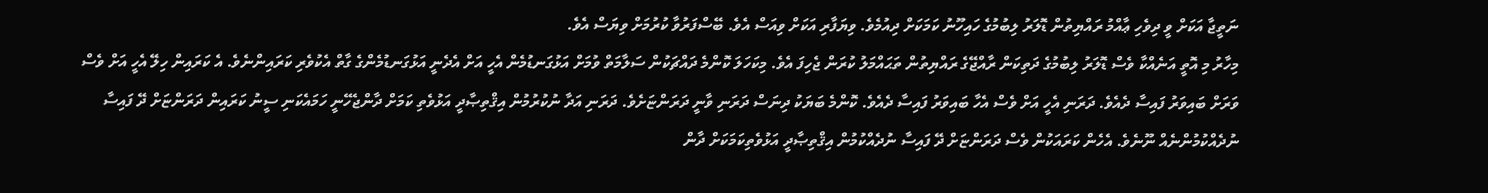ނަތީޖާ އަކަށް ވީ ދިވެހި ޢާއްމު ރައްޔިތުން ޑޮލަރު ލިބުމުގެ ހައިހޫނު ކަމަކަށް ދިއުމެވެ. ވިޔަފާރި އަކަށް ވިއަސް އެވެ. ބޭސްފަރުވާ ކުރުމަށް ވިޔަސް އެވެ.
މިހާރު މި އޮތީ އަނެއްކާ ވެސް ޑޮލަރު ލިބުމުގެ ދަތިކަން ރާއްޖޭގެ ރައްޔިތުން ތަޙައްމަލު ކުރަން ޖެހިފަ އެވެ. މިކަހަލަ ކޮންމެ ދައްޗަކުން ސަލާމަތް ވުމަށް އަޅުގަނޑުމެން އެހީ އަށް އެދެނީ އަޅުގަނޑުމެންގެ ގާތް އެކުވެރި ކަރައިންނެވެ. އެ ކަރައިން ހިލޭ އެހީ އަށް ވެސް ވަރަށް ބައިވަރު ފައިސާ ދެއެވެ. ދަރަނި އެހީ އަށް ވެސް އެހާ ބައިވަރު ފައިސާ ދެއެވެ. ކޮންމެ ބަޔަކު ދިނަސް ދަރަނި ވާނީ ދަރަންޏަށެވެ. ދަރަނި އަދާ ނުކުރުމުން އިޤްތިޞާދީ އަޅުވެތި ކަމަށް ދާންޖެހޭނީ ހަމައެކަނި ސީނު ކަރައިން ދަރަންޏަށް ދޭ ފައިސާ ނުދެއްކުމުންނެއް ނޫނެވެ. އެހެން ކަރައަކުން ވެސް ދަރަންޏަށް ދޭ ފައިސާ ނުދެއްކުމުން އިޤްތިޞާދީ އަޅުވެތިކަމަކަށް ދާން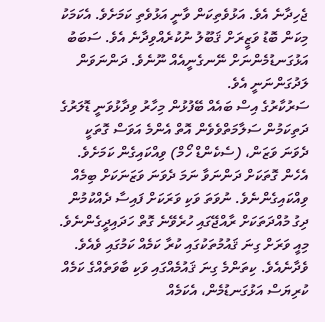ޖެހިދާނެ އެވެ. އަޅުވެތިކަން ވާނީ އަޅުވެތި ކަމަށެވެ. އެކަމަކު މިކަން ބޮޑު ވަޒީރަށް ޤަބޫލު ނުކުރެއްވިދާނެ އެވެ. ސަބަބު އަޅުގަނޑުމެންނަށް ނޭނގެނީއެއް ނޫނެވެ. ދަންނަވަން ލަދުގަންނަނީ އެވެ.
ސަރުކާރުގެ އިސް ބައެއް ބޭފުޅުން މިހާރު ވިދާޅުވަނީ ޑޮލަރުގެ ދަތިކަމުން ސަލާމަތްވެވެން އޮތް އެންމެ އަވަސް ގޮތަކީ ދެވަނަ ވަޒަން، (ސެކެންޑް ހޯމް) ވިއްކައިގެން ކަމަށެވެ. އެހެން ގޮތަކަށް ދަންނަވާ ނަމަ ދެވަނަ ވަޒަނަކަށް ބިމެއް ވިއްކައިގެންނެވެ. ނުވަތަ ވަކި ވަރަކަށް ފައިސާ ދެއްކުމުން ދިގު މުއްދަތަކަށް ރާއްޖޭގައި ހުރެވޭނެ ގޮތް ހަދައިދީގެންނެވެ. މިއީ ވަރަށް ގިނަ ޤައުމުތަކުގައި ކުރާ ކަމެއް ކަމުގައި ވެއެވެ. ވެދާނެއެވެ. ކިތަންމެ ގިނަ ޤައުމެއްގައި ވަކި ބާވަތެއްގެ ކަމެއް ކުރިޔަސް އަޅުގަނޑުމެން، އެކަމެއް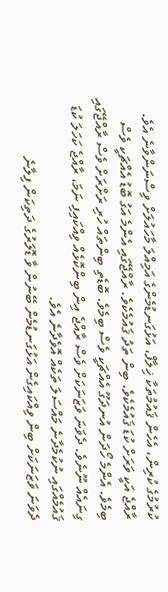ކުރުމުގެ ކުރިން، އެހެން ޤައުމުތަކާ ޚިލާފް، އަޅުގަނޑުމެންގެ އަމިއްލަ މާހައުލަށް ވިސްނަންވާނެ އެވެ. ރާއްޖެ އަކީ ވަރަށް ކުޑަ ޤައުމެކެވެ. ބިން ތަދު ޤައުމެކެވެ. ރާއްޖޭގައި އެންމެ އަގު ބޮޑު އެއްޗަކީ ވެސް ބިމެވެ. އެންމެ ހޯދަން އުނދަގޫ އެއްޗަކީ ވެސް ބިމެވެ. ބޮޑެތި ބިންތައް ހުރި ރަށްރަށް ވެސް ރާއްޖޭގައި ގިނައެއް ނޫނެވެ. ދެވަނަ ވަޒަނަކަށް ވެސް ރާއްޖެ އިން ބިންކޮޅެއް ވިއްކައިފި ނަމަ، ރާއްޖެ ކަހަލަ ކުޑަ ޤައުމެއްގައި ނުކުމެދާނެ މައްސަލަ ތަކެއް އޮވެދާނެ އެވެ.
ދެވަނަ ވަޒަނަކަށް ބިން ވިއްކައިގެން އަޅުގަނޑުމެން ބޭނުން ވާ ޑޮލަރުގެ ދަތިކަން ފިލާނެ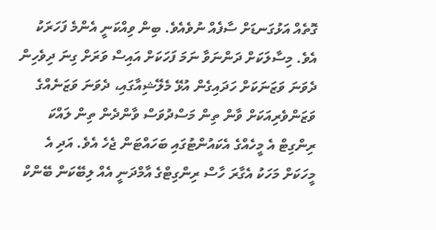ގޮތެއް އަޅުގަނޑަށް ސާފެއް ނުވެއެވެ. ބިން ވިއްކަނީ އެންމެ ފަހަރަކު އެވެ. މިސާލަކަށް ދަންނަވާ ނަމަ ފަހަކަށް އައިސް ވަރަށް ގިނަ ދިވެހިން ދެވަނަ ވަޒަނަކަށް ހަދައިގެން އުޅޭ މެލޭޝިއާގައި، ދެވަނަ ވަޒަނެއްގެ ވަޒަންވެރިއަކަށް ވާން ތިން މަސްދުވަސް ވާންދެން ތިން ލައްކަ ރިންގިޓް އެ މީހެއްގެ އެކައުންޓުގައި ބަހައްޓަން ޖެހެ އެވެ. އަދި އެ މީހަކަށް މަހަކު އެގާރަ ހާސް ރިންގިޓްގެ އާމްދަނީ އެއް ލިބޭކަން ބޭންކް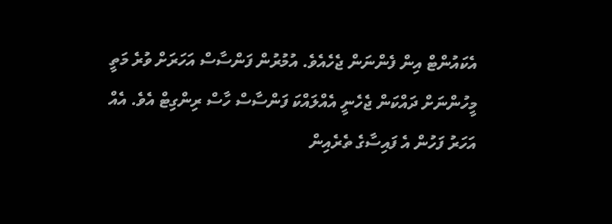އެކައުންޓް އިން ފެންނަން ޖެހެއެވެ. އުމުރުން ފަންސާސް އަހަރަށް ވުރެ މަތީ މީހުންނަށް ދައްކަން ޖެހެނީ އެއްލައްކަ ފަންސާސް ހާސް ރިންގިޓް އެވެ. އެއް އަހަރު ފަހުން އެ ފައިސާގެ ތެރެއިން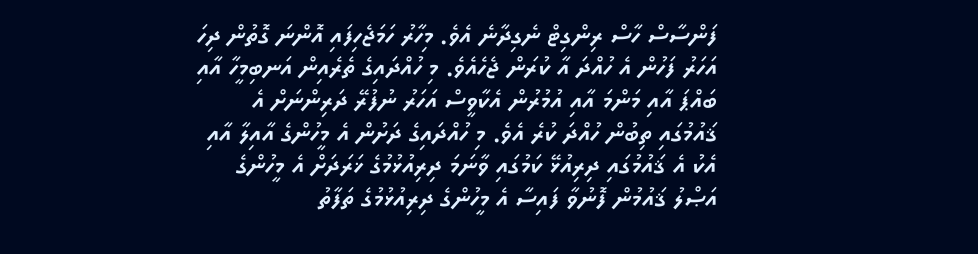ފަންސާސް ހާސް ރިންގިޓް ނެގިދާނެ އެވެ. މިހާރު ހަމަޖެހިފައި އޮންނަ ގޮތުން ދިހަ އަހަރު ފަހުން އެ ހުއްދަ އާ ކުރަން ޖެހެއެވެ. މި ހުއްދައިގެ ތެރެއިން އަނބިމީހާ އާއި ބައްޕަ އާއި މަންމަ އާއި އުމުރުން އެކާވީސް އަހަރު ނުފުރޭ ދަރިންނަށް އެ ޤައުމުގައި ތިބުން ހުއްދަ ކުރެ އެވެ. މި ހުއްދައިގެ ދަށުން އެ މީހުންގެ އާއިލާ އާއި އެކު އެ ޤައުމުގައި ދިރިއުޅޭ ކަމުގައި ވާނަމަ ދިރިއުޅުމުގެ ޚަރަދަށް އެ މީހުންގެ އަޞްލު ޤައުމުން ފޮނުވާ ފައިސާ އެ މީހުންގެ ދިރިއުޅުމުގެ ތަފާތު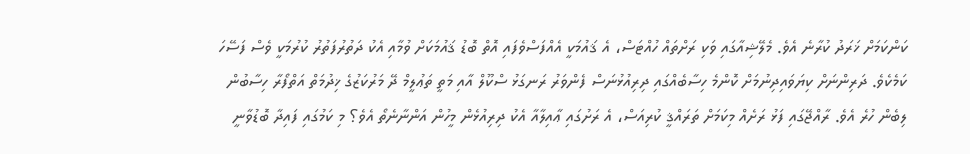ކަންކަމަށް ޚަރަދު ކުރާނެ އެވެ. މެލޭޝިއާގައި ވަކި ރަށްތައް ހުއްޓަސް، އެ ޤައުމަކީ އެއްފަސްވެފައި އޮތް ބޮޑު ޤައުމަކަށް ވުމާއި އެކު ދަތުރުފަތުރު ކުރުމަކީ ވެސް ފަސޭހަ ކަމެކެވެ. ދަރިންނަށް ކިޔަވައިދިނުމަށް ކޮންމެ ހިސާބެއްގައި ދިރިއުޅުނަސް ފެންވަރު ރަނގަޅު ސްކޫލް އާއި މަތީ ތަޢުލީމް ދޭ މަރުކަޒުގެ ޚިދުމަތް އަތްފޯރާ ހިސާބުން ލިބެން ހުރެ އެވެ. ރާއްޖޭގައި ފަޅު ރަށެއް މިކަމަށް ތަރައްޤީ ކުރިއަސް، އެ ރަށުގައި ޢާއިލާއާ އެކު ދިރިއުޅެން މީހުން އަންނާނެތޯ އެވެ؟ މި ކަމުގައި ފައިދާ ބޮޑުވާނީ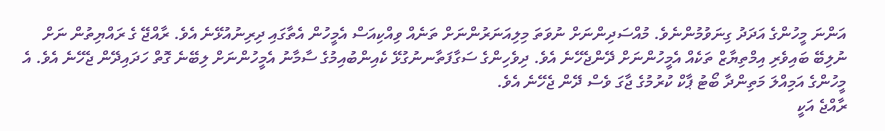އަންނަ މީހުންގެ އަދަދު ގިނަވުމުންނެވެ. މުއްސަދިންނަށް ނުވަތަ މިލިއަނަރުންނަށް ތަނެއް ވިއްކިއަސް އެމީހުން އެތާގައި ދިރިނުއުޅޭނެ އެވެ. ރާއްޖޭ ގެ ރައްޔިތުން ނަށް ނުލިބޭ ބައިވެރި އިމްތިޔާޒް ތަކެއް އެމީހުންނަށް ދޭންޖެހޭނެ އެވެ. ދިވެހިންގެ ސަގާފަތާނނުގުޅޭ ކެއިންބުއިމުގެ ސާމާނު އެމީހުންނަށް ލިބޭނެ ގޮތް ހަދައިދޭން ޖެހޭނެ އެވެ. އެ މީހުންގެ އަމިއްލަ މަތިންދާ ބޯޓު ޕާކް ކުރުމުގެ ޖާގަ ވެސް ދޭން ޖެހޭނެ އެވެ.
ރާއްޖެ އަކީ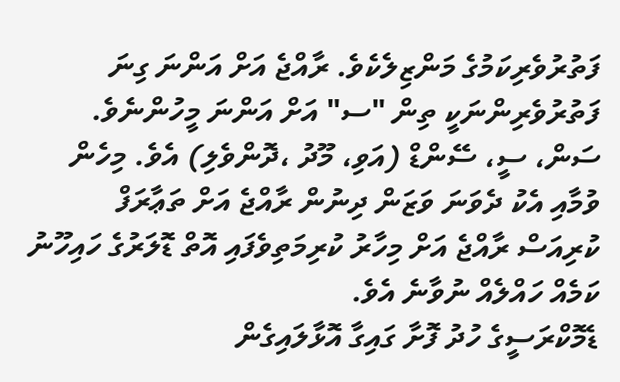ފަތުރުވެރިކަމުގެ މަންޒިލެކެވެ. ރާއްޖެ އަށް އަންނަ ގިނަ ފަތުރުވެރިންނަކީ ތިން "ސ" އަށް އަންނަ މީހުންނެވެ. ސަން، ސީ، ސޭންޑް (އަވި، މޫދު ،ދޮންވެލި) އެވެ. މިހެން ވުމާއި އެކު ދެވަނަ ވަޒަން ދިނުން ރާއްޖެ އަށް ތަޢާރަފް ކުރިއަސް ރާއްޖެ އަށް މިހާރު ކުރިމަތިވެފައި އޮތް ޑޮލަރުގެ ހައިހޫނު ކަމެއް ހައްލެއް ނުވާނެ އެވެ.
ޑެމޮކްރަސީގެ ހުދު ފޮށާ ގައިގާ އޮޅާލައިގެން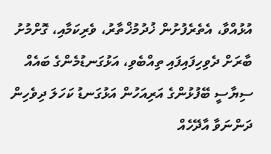އުޅުއްވާ، އެތެރެފުށުން ޚުދުމުޚްތާރު، ވެރިކަމާއި، ގޮށްމުށު ބާރަށް ދެވިހިފައިފައި ތިއްބެވި، އަޅުގަނޑުމެންގެ ބައެއް ސިޔާސީ ބޭފުޅުންގެ އަރިއަހުން އަޅުގަނޑު ކަހަލަ ދިވެހިން ދަންނަވާ އާދޭހެއް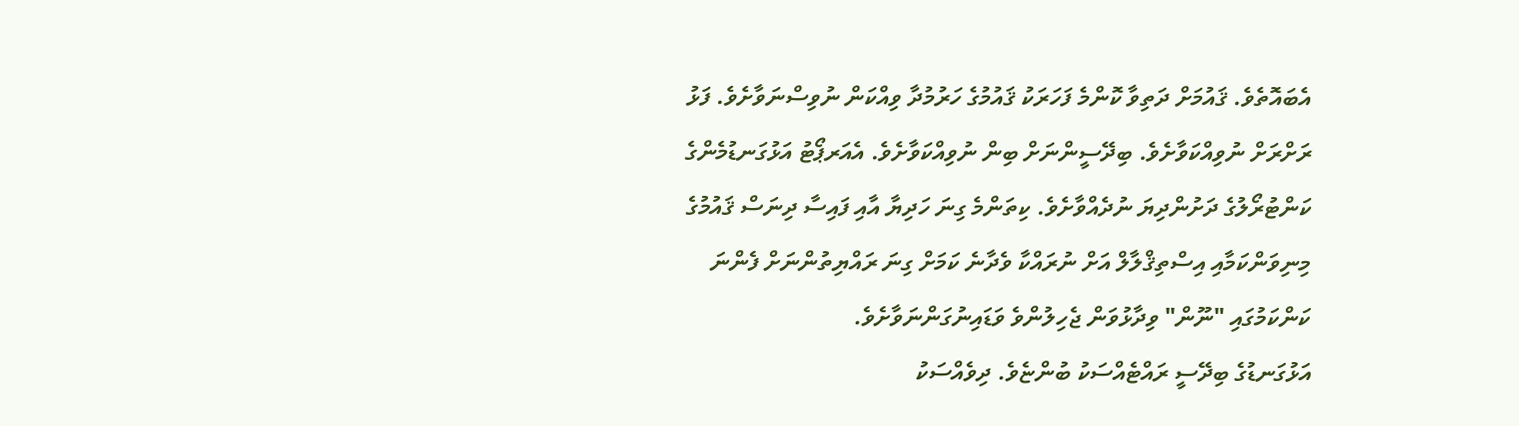އެބައޮތެވެ. ޤައުމަށް ދަތިވާ ކޮންމެ ފަހަރަކު ޤައުމުގެ ހަރުމުދާ ވިއްކަން ނުވިސްނަވާށެވެ. ފަޅު ރަށްރަށް ނުވިއްކަވާށެވެ. ބިދޭސީންނަށް ބިން ނުވިއްކަވާށެވެ. އެއަރޕޯޓު އަޅުގަނޑުމެންގެ ކަންޓުރޯލުގެ ދަށުންދިޔަ ނުދެއްވާށެވެ. ކިތަންމެ ގިނަ ހަދިޔާ އާއި ފައިސާ ދިނަސް ޤައުމުގެ މިނިވަންކަމާއި އިސްތިޤްލާލް އަށް ނުރައްކާ ވެދާނެ ކަމަށް ގިނަ ރައްޔިތުންނަށް ފެންނަ ކަންކަމުގައި "ނޫން" ވިދާޅުވަން ޖެހިލުންވެ ވަޑައިނުގަންނަވާށެވެ.
އަޅުގަނޑުގެ ބިދޭސީ ރައްޓެއްސަކު ބުންޏެވެ. ދިވެއްސަކު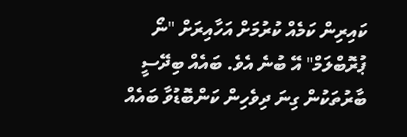ކައިރިން ކަމެއް ކުރުމަށް އަހާއިރަށް "ނޯ ޕުރޮބްލަމް" އޭ ބުނެ އެވެ. ބައެއް ބިދޭސީ ބާރުތަކުން ގިނަ ދިވެހިން ކަންބޮޑުވާ ބައެއް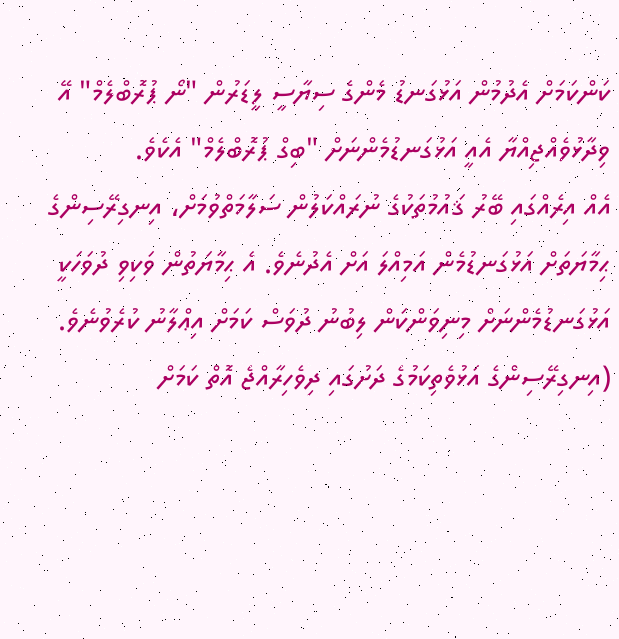ކަންކަމަށް އެދުމުން އަޅުގަނޑު މެންގެ ސިޔާސީ ލީޑަރުން "ނޯ ޕުރޮބްލެމް" އޭ ވިދާޅުވެއްޖިއްޔާ އެއީ އަޅުގަނޑުމެންނަށް "ބިގް ޕުރޮބްލެމް" އެކެވެ.
އެއް އިރެއްގައި ބޭރު ޤައުމުތަކުގެ ނުރައްކަލުން ސަލާމަތްވުމަށް، އިނގިރޭސިންގެ ޙިމާޔަތަށް އަޅުގަނޑުމެން އަމިއްލަ އަށް އެދުނެވެ. އެ ޙިމާޔަތުން ވަކިވި ދުވަހަކީ އަޅުގަނޑުމެންނަށް މިނިވަންކަން ލިބުނު ދުވަސް ކަމަށް އިޢްލާނު ކުރެވުނެވެ. (އިނގިރޭސިންގެ އަޅުވެތިކަމުގެ ދަށުގައި ދިވެހިރާއްޖެ އޮތް ކަމަށް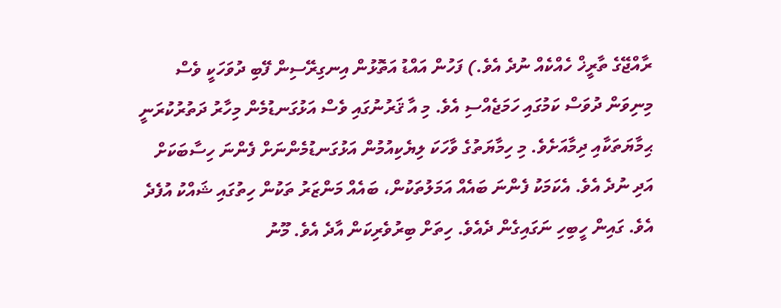ރާއްޖޭގެ ތާރީޚް ހެއްކެއް ނުދެ އެވެ.) ފަހުން އައްޑު އަތޮޅުން އިނގިރޭސިން ފޭބި ދުވަހަކީ ވެސް މިނިވަން ދުވަސް ކަމުގައި ހަމަޖެއްސި އެވެ. މި އާ ޤަރުނުގައި ވެސް އަޅުގަނޑުމެން މިހާރު ދަތުރުކުރަނީ ޙިމާޔަތަކާއި ދިމާއަށެވެ. މި ހިމާޔަތުގެ ވާހަކަ ލިޔެކިއުމުން އަޅުގަނޑުމެންނަށް ފެންނަ ހިސާބަކަށް އަދި ނުދެ އެވެ. އެކަމަކު ފެންނަ ބައެއް އަމަލުތަކުން، ބައެއް މަންޒަރު ތަކުން ހިތުގައި ޝައްކު އުފެދެ އެވެ. ގައިން ހީބިހި ނަގައިގެން ދެއެވެ. ހިތަށް ބިރުވެރިކަން އާދެ އެވެ. މޫނު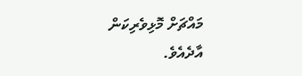މައްޗަށް މޮޅިވެރިކަން އާދެއެވެ.